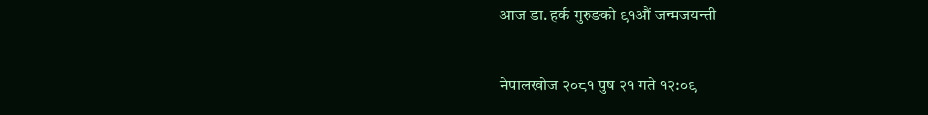आज डा. हर्क गुरुङको ९१औं जन्मजयन्ती

नेपालखोज २०८१ पुष २१ गते १२:०९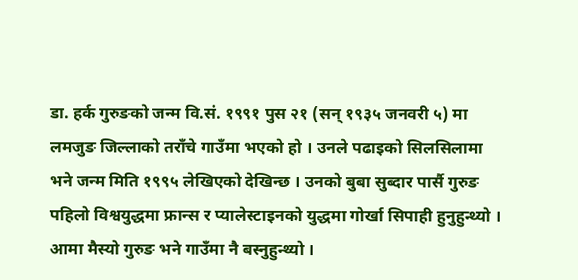डा. हर्क गुरुङको जन्म वि.सं. १९९१ पुस २१ (सन् १९३५ जनवरी ५) मा लमजुङ जिल्लाको तराँचे गाउँमा भएको हो । उनले पढाइको सिलसिलामा भने जन्म मिति १९९५ लेखिएको देखिन्छ । उनको बुबा सुब्दार पार्सै गुरुङ पहिलो विश्वयुद्धमा फ्रान्स र प्यालेस्टाइनको युद्धमा गोर्खा सिपाही हुनुहुन्थ्यो । आमा मैस्यो गुरुङ भने गाउँमा नै बस्नुहुन्थ्यो ।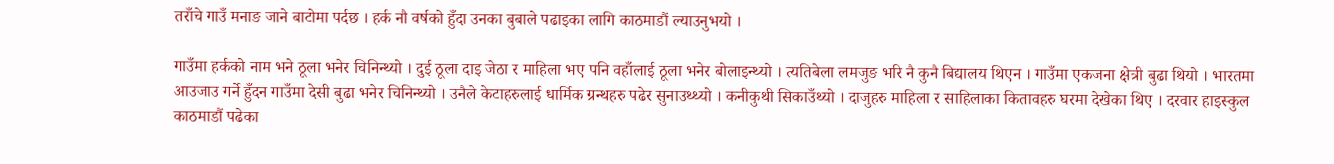तराँचे गाउँ मनाङ जाने बाटोमा पर्दछ । हर्क नौ वर्षको हुँदा उनका बुबाले पढाइका लागि काठमाडौं ल्याउनुभयो ।

गाउँमा हर्कको नाम भने ठूला भनेर चिनिन्थ्यो । दुई ठूला दाइ जेठा र माहिला भए पनि वहाँलाई ठूला भनेर बोलाइन्थ्यो । त्यतिबेला लमजुङ भरि नै कुनै बिद्यालय थिएन । गाउँमा एकजना क्षेत्री बुढा थियो । भारतमा आउजाउ गर्ने हुँदन गाउँमा देसी बुढा भनेर चिनिन्थ्यो । उनैले केटाहरुलाई धार्मिक ग्रन्थहरु पढेर सुनाउथ्थ्यो । कनीकुथी सिकाउँथ्यो । दाजुहरु माहिला र साहिलाका कितावहरु घरमा देखेका थिए । दरवार हाइस्कुल काठमाडौं पढेका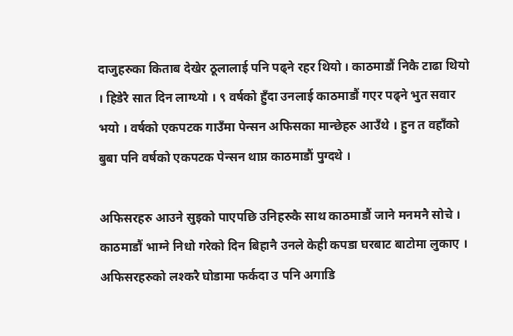दाजुहरुका किताब देखेर ठूलालाई पनि पढ्ने रहर थियो । काठमाडौं निकै टाढा थियो । हिडेरै सात दिन लाग्थ्यो । ९ वर्षको हुँदा उनलाई काठमाडौं गएर पढ्ने भुत सवार भयो । वर्षको एकपटक गाउँमा पेन्सन अफिसका मान्छेहरु आउँथे । हुन त वहाँको बुबा पनि वर्षको एकपटक पेन्सन थाप्न काठमाडौं पुग्दथे ।

अफिसरहरु आउने सुइको पाएपछि उनिहरुकै साथ काठमाडौं जाने मनमनै सोचे । काठमाडौं भाग्ने निधो गरेको दिन बिहानै उनले केही कपडा घरबाट बाटोमा लुकाए । अफिसरहरुको लश्करै घोडामा फर्कदा उ पनि अगाडि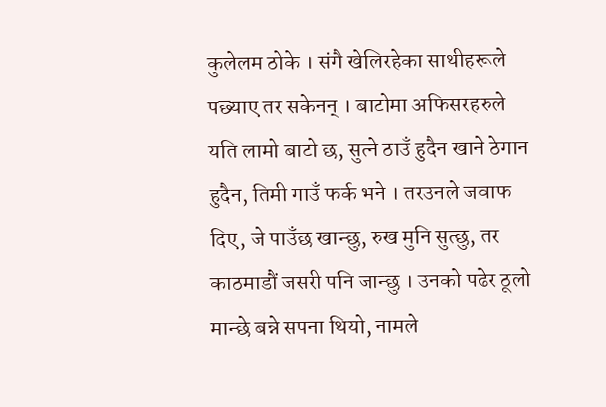कुलेलम ठोके । संगै खेलिरहेका साथीहरूले पछ्याए तर सकेनन् । बाटोमा अफिसरहरुले यति लामो बाटो छ, सुत्ने ठाउँ हुदैन खाने ठेगान हुदैन, तिमी गाउँ फर्क भने । तरउनले जवाफ दिए, जे पाउँछ खान्छु, रुख मुनि सुत्छु, तर काठमाडौं जसरी पनि जान्छु । उनको पढेर ठूलो मान्छे बन्ने सपना थियो, नामले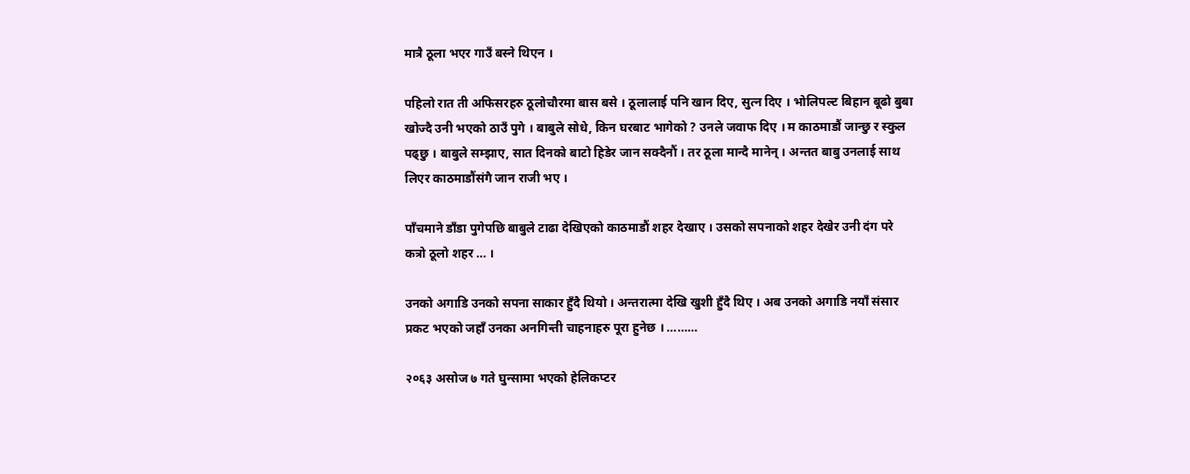मात्रै ठूला भएर गाउँ बस्ने थिएन ।

पहिलो रात ती अफिसरहरु ठूलोचौरमा बास बसे । ठूलालाई पनि खान दिए, सुत्न दिए । भोलिपल्ट बिहान बूढो बुबा खोज्दै उनी भएको ठाउँ पुगे । बाबुले सोधे, किन घरबाट भागेको ? उनले जवाफ दिए । म काठमाडौं जान्छु र स्कुल पढ्छु । बाबुले सम्झाए, सात दिनको बाटो हिडेर जान सक्दैनौं । तर ठूला मान्दै मानेन् । अन्तत बाबु उनलाई साथ लिएर काठमाडौंसंगै जान राजी भए ।

पाँचमाने डाँडा पुगेपछि बाबुले टाढा देखिएको काठमाडौं शहर देखाए । उसको सपनाको शहर देखेर उनी दंग परे कत्रो ठूलो शहर … ।

उनको अगाडि उनको सपना साकार हुँदै थियो । अन्तरात्मा देखि खुशी हुँदै थिए । अब उनको अगाडि नयाँ संसार प्रकट भएको जहाँ उनका अनगिन्ती चाहनाहरु पूरा हुनेछ । ………

२०६३ असोज ७ गते घुन्सामा भएको हेलिकप्टर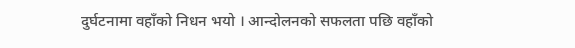दुर्घटनामा वहाँको निधन भयो । आन्दोलनको सफलता पछि वहाँको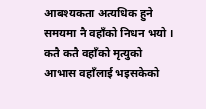आबश्यकता अत्यधिक हुने समयमा नै वहाँको निधन भयो । कतै कतै वहाँको मृत्युको आभास वहाँलाई भइसकेको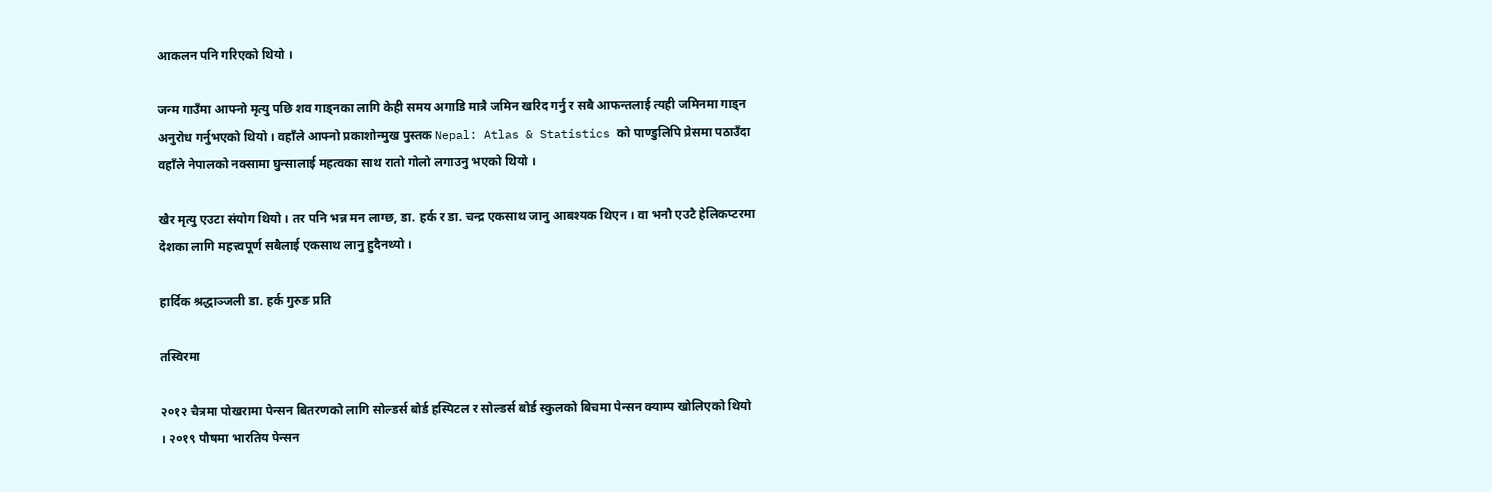आकलन पनि गरिएको थियो ।

जन्म गाउँमा आफ्नो मृत्यु पछि शव गाड्नका लागि केही समय अगाडि मात्रै जमिन खरिद गर्नु र सबै आफन्तलाई त्यही जमिनमा गाड्न अनुरोध गर्नुभएको थियो । वहाँले आफ्नो प्रकाशोन्मुख पुस्तक Nepal: Atlas & Statistics को पाण्डुलिपि प्रेसमा पठाउँदा वहाँले नेपालको नक्सामा घुन्सालाई महत्वका साथ रातो गोलो लगाउनु भएको थियो ।

खैर मृत्यु एउटा संयोग थियो । तर पनि भन्न मन लाग्छ, डा. हर्क र डा. चन्द्र एकसाथ जानु आबश्यक थिएन । वा भनौ एउटै हेलिकप्टरमा देशका लागि महत्त्वपूर्ण सबैलाई एकसाथ लानु हुदैनथ्यो ।

हार्दिक श्रद्धाञ्जली डा. हर्क गुरुङ प्रति

तस्विरमा

२०१२ चैत्रमा पोखरामा पेन्सन बितरणको लागि सोल्डर्स बोर्ड हस्पिटल र सोल्डर्स बोर्ड स्कुलको बिचमा पेन्सन क्याम्प खोलिएको थियो । २०१९ पौषमा भारतिय पेन्सन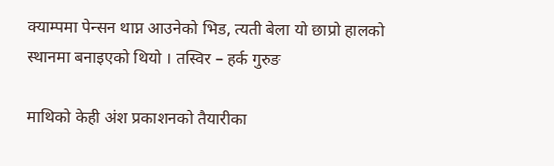क्याम्पमा पेन्सन थाप्न आउनेको भिड, त्यती बेला यो छाप्रो हालको स्थानमा बनाइएको थियो । तस्विर – हर्क गुरुङ

माथिको केही अंश प्रकाशनको तैयारीका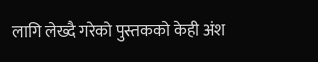लागि लेख्दै गरेको पुस्तकको केही अंश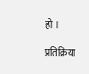हो ।

प्रतिक्रिया